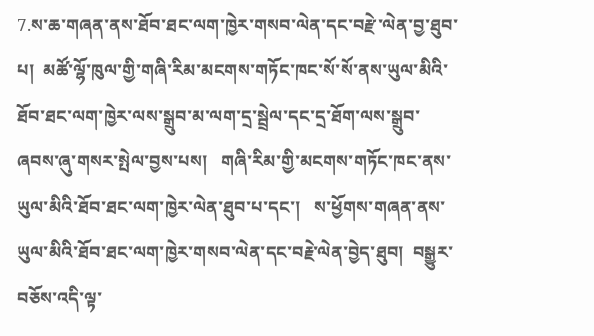7.ས་ཆ་གཞན་ནས་ཐོབ་ཐང་ལག་ཁྱེར་གསབ་ལེན་དང་བརྫེ་ལེན་བྱ་ཐུབ་པ།  མཚོ་ལྷོ་ཁུལ་གྱི་གཞི་རིམ་མངགས་གཏོང་ཁང་སོ་སོ་ནས་ཡུལ་མིའི་ཐོབ་ཐང་ལག་ཁྱེར་ལས་སྒྲུབ་མ་ལག་དྲ་སྦྲེལ་དང་དྲ་ཐོག་ལས་སྒྲུབ་ཞབས་ཞུ་གསར་སྤེལ་བྱས་པས།   གཞི་རིམ་གྱི་མངགས་གཏོང་ཁང་ནས་ཡུལ་མིའི་ཐོབ་ཐང་ལག་ཁྱེར་ལེན་ཐུབ་པ་དང་།   ས་ཕྱོགས་གཞན་ནས་ཡུལ་མིའི་ཐོབ་ཐང་ལག་ཁྱེར་གསབ་ལེན་དང་བརྗེ་ལེན་བྱེད་ཐུབ།  བསྒྱུར་བཅོས་འདི་ལྟ་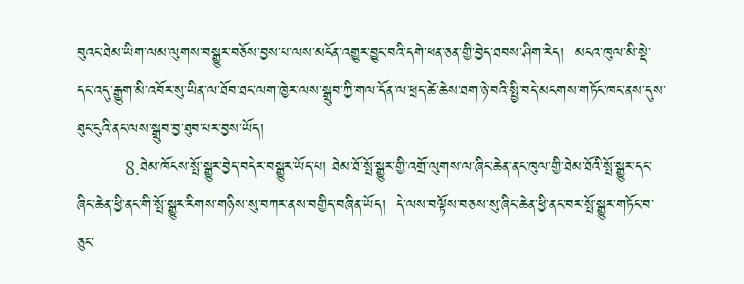བུའང་ཐེམ་ཡིག་ལམ་ལུགས་བསྒྱུར་བཅོས་བྱས་པ་ལས་མངོན་འགྱུར་བྱུང་བའི་དགེ་ཕན་ཅན་གྱི་བྱེད་ཐབས་ཤིག་རེད།  མངའ་ཁུལ་མི་སྡེ་དང་འདུ་རྒྱུག་མི་འབོར་སུ་ཡིན་ལ་ཐོབ་ཐང་ལག་ཁྱེར་ལས་སྒྲུབ་ཀྱི་གལ་དོན་ལ་ཕྲད་ཚེ་ཆེས་ཐག་ཉེ་བའི་སྤྱི་བདེ་མངགས་གཏོང་ཁང་ནས་དུས་ཐུང་ངུའི་ནང་ལས་སྒྲུབ་བྱ་ཐུབ་པར་བྱས་ཡོད།
         8.ཐེམ་ཁོངས་སྤོ་སྒྱུར་བྱེད་བདེར་བསྒྱུར་ཡོད་པ། ཐེམ་ཐོ་སྤོ་སྒྱུར་གྱི་འགྲོ་ལུགས་ལ་ཞིང་ཆེན་ནང་ཁུལ་གྱི་ཐེམ་ཐོའི་སྤོ་སྒྱུར་དང་ཞིང་ཆེན་ཕྱི་ནང་གི་སྤོ་སྒྱུར་རིགས་གཉིས་སུ་བཀར་ནས་བགྱིད་བཞིན་ཡོད།  དེ་ལས་བལྟོས་བཅས་སུ་ཞིང་ཆེན་ཕྱི་ནང་བར་སྤོ་སྒྱུར་གཏོང་བ་ཅུང་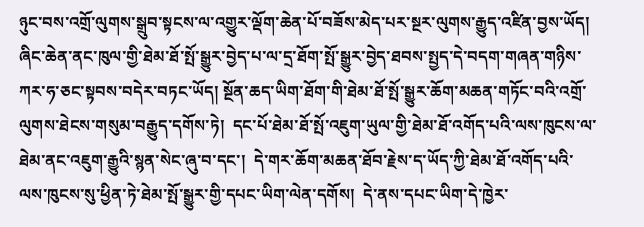ཉུང་བས་འགྲོ་ལུགས་སྒྲུབ་སྟངས་ལ་འགྱུར་ལྡོག་ཆེན་པོ་བཟོས་མེད་པར་སྔར་ལུགས་རྒྱུད་འཛིན་བྱས་ཡོད།  ཞིང་ཆེན་ནང་ཁུལ་གྱི་ཐེམ་ཐོ་སྤོ་སྒྱུར་བྱེད་པ་ལ་དྲ་ཐོག་སྤོ་སྒྱུར་བྱེད་ཐབས་སྤྱད་དེ་བདག་གཞན་གཉིས་ཀར་ཧ་ཅང་སྟབས་བདེར་བཏང་ཡོད། སྔོན་ཆད་ཡིག་ཐོག་གི་ཐེམ་ཐོ་སྤོ་སྒྱུར་ཆོག་མཆན་གཏོང་བའི་འགྲོ་ལུགས་ཐེངས་གསུམ་བརྒྱུད་དགོས་ཏེ།  དང་པོ་ཐེམ་ཐོ་སྤོ་འཇུག་ཡུལ་གྱི་ཐེམ་ཐོ་འགོད་པའི་ལས་ཁུངས་ལ་ཐེམ་ནང་འཇུག་རྒྱུའི་སྙན་སེང་ཞུ་བ་དང་།  དེ་གར་ཆོག་མཆན་ཐོབ་རྗེས་ད་ཡོད་ཀྱི་ཐེམ་ཐོ་འགོད་པའི་ལས་ཁུངས་སུ་ཕྱིན་ཏེ་ཐེམ་སྤོ་སྒྱུར་གྱི་དཔང་ཡིག་ལེན་དགོས།  དེ་ནས་དཔང་ཡིག་དེ་ཁྱེར་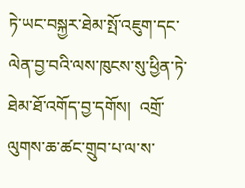ཏེ་ཡང་བསྐྱར་ཐེམ་སྤོ་འཇུག་དང་ལེན་བྱ་བའི་ལས་ཁུངས་སུ་ཕྱིན་ཏེ་ཐེམ་ཐོ་འགོད་བྱ་དགོས།  འགྲོ་ལུགས་ཆ་ཚང་གྲུབ་པ་ལ་ས་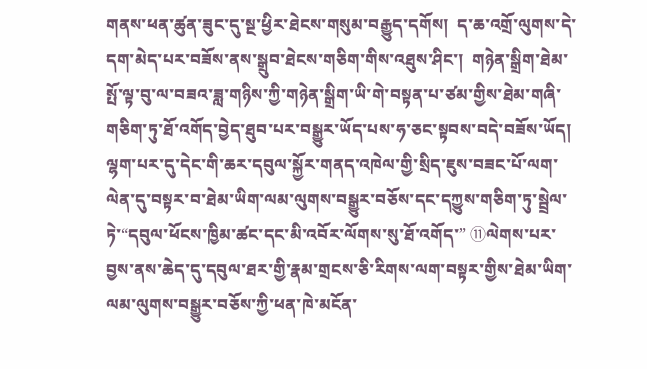གནས་ཕན་ཚུན་ཟུང་དུ་སྔ་ཕྱིར་ཐེངས་གསུམ་བརྒྱུད་དགོས།  ད་ཆ་འགྲོ་ལུགས་དེ་དག་མེད་པར་བཟོས་ནས་སྒྲུབ་ཐེངས་གཅིག་གིས་འཐུས་ཤིང་།  གཉེན་སྒྲིག་ཐེམ་སྤོ་ལྟ་བུ་ལ་བཟའ་ཟླ་གཉིས་ཀྱི་གཉེན་སྒྲིག་ཡི་གེ་བསྟན་པ་ཙམ་གྱིས་ཐེམ་གཞི་གཅིག་ཏུ་ཐོ་འགོད་བྱེད་ཐུབ་པར་བསྒྱུར་ཡོད་པས་ཧ་ཅང་སྟབས་བདེ་བཟོས་ཡོད། ལྷག་པར་དུ་དེང་གི་ཆར་དབུལ་སྐྱོར་གནད་འཁེལ་གྱི་སྲིད་ཇུས་བཟང་པོ་ལག་ལེན་དུ་བསྟར་བ་ཐེམ་ཡིག་ལམ་ལུགས་བསྒྱུར་བཅོས་དང་དཀྱུས་གཅིག་ཏུ་སྦྲེལ་ཏེ་“དབུལ་ཕོངས་ཁྱིམ་ཚང་དང་མི་འབོར་ལོགས་སུ་ཐོ་འགོད་” ⑪ལེགས་པར་བྱས་ནས་ཆེད་དུ་དབུལ་ཐར་གྱི་རྣམ་གྲངས་ཅི་རིགས་ལག་བསྟར་གྱིས་ཐེམ་ཡིག་ལམ་ལུགས་བསྒྱུར་བཅོས་ཀྱི་ཕན་ཁེ་མངོན་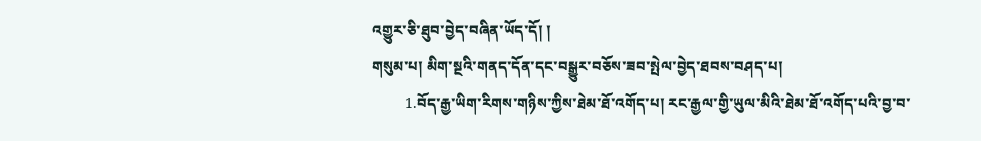འགྱུར་ཅི་ཐུབ་བྱེད་བཞིན་ཡོད་དོ། །
གསུམ་པ། མིག་སྔའི་གནད་དོན་དང་བསྒྱུར་བཅོས་ཟབ་སྤེལ་བྱེད་ཐབས་བཤད་པ།
         1.བོད་རྒྱ་ཡིག་རིགས་གཉིས་ཀྱིས་ཐེམ་ཐོ་འགོད་པ། རང་རྒྱལ་གྱི་ཡུལ་མིའི་ཐེམ་ཐོ་འགོད་པའི་བྱ་བ་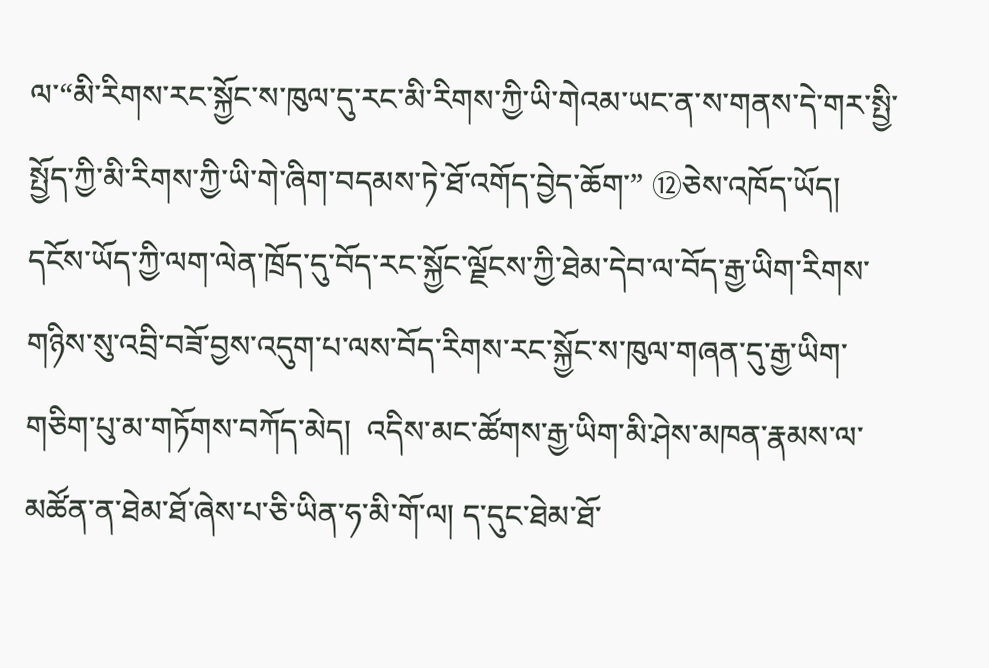ལ་“མི་རིགས་རང་སྐྱོང་ས་ཁུལ་དུ་རང་མི་རིགས་ཀྱི་ཡི་གེའམ་ཡང་ན་ས་གནས་དེ་གར་སྤྱི་སྤྱོད་ཀྱི་མི་རིགས་ཀྱི་ཡི་གེ་ཞིག་བདམས་ཏེ་ཐོ་འགོད་བྱེད་ཆོག་” ⑫ཅེས་འཁོད་ཡོད།  དངོས་ཡོད་ཀྱི་ལག་ལེན་ཁྲོད་དུ་བོད་རང་སྐྱོང་ལྗོངས་ཀྱི་ཐེམ་དེབ་ལ་བོད་རྒྱ་ཡིག་རིགས་གཉིས་སུ་འབྲི་བཟོ་བྱས་འདུག་པ་ལས་བོད་རིགས་རང་སྐྱོང་ས་ཁུལ་གཞན་དུ་རྒྱ་ཡིག་གཅིག་པུ་མ་གཏོགས་བཀོད་མེད།  འདིས་མང་ཚོགས་རྒྱ་ཡིག་མི་ཤེས་མཁན་རྣམས་ལ་མཚོན་ན་ཐེམ་ཐོ་ཞེས་པ་ཅི་ཡིན་ཧ་མི་གོ་ལ། ད་དུང་ཐེམ་ཐོ་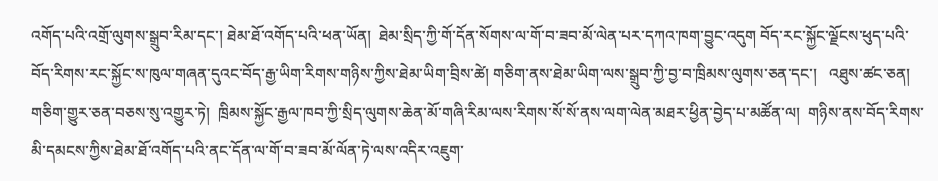འགོད་པའི་འགྲོ་ལུགས་སྒྲུབ་རིམ་དང་། ཐེམ་ཐོ་འགོད་པའི་ཕན་ཡོན།  ཐེམ་སྲིད་ཀྱི་གོ་དོན་སོགས་ལ་གོ་བ་ཟབ་མོ་ལེན་པར་དཀའ་ཁག་བྱུང་འདུག བོད་རང་སྐྱོང་ལྗོངས་ཕུད་པའི་བོད་རིགས་རང་སྐྱོང་ས་ཁུལ་གཞན་དུའང་བོད་རྒྱ་ཡིག་རིགས་གཉིས་ཀྱིས་ཐེམ་ཡིག་བྲིས་ཚེ། གཅིག་ནས་ཐེམ་ཡིག་ལས་སྒྲུབ་ཀྱི་བྱ་བ་ཁྲིམས་ལུགས་ཅན་དང་།   འཐུས་ཚང་ཅན།  གཅིག་གྱུར་ཅན་བཅས་སུ་འགྱུར་ཏེ།  ཁྲིམས་སྐྱོང་རྒྱལ་ཁབ་ཀྱི་སྲིད་ལུགས་ཆེན་མོ་གཞི་རིམ་ལས་རིགས་སོ་སོ་ནས་ལག་ལེན་མཐར་ཕྱིན་བྱེད་པ་མཚོན་ལ།  གཉིས་ནས་བོད་རིགས་མི་དམངས་ཀྱིས་ཐེམ་ཐོ་འགོད་པའི་ནང་དོན་ལ་གོ་བ་ཟབ་མོ་ལོན་ཏེ་ལས་འདིར་འཇུག་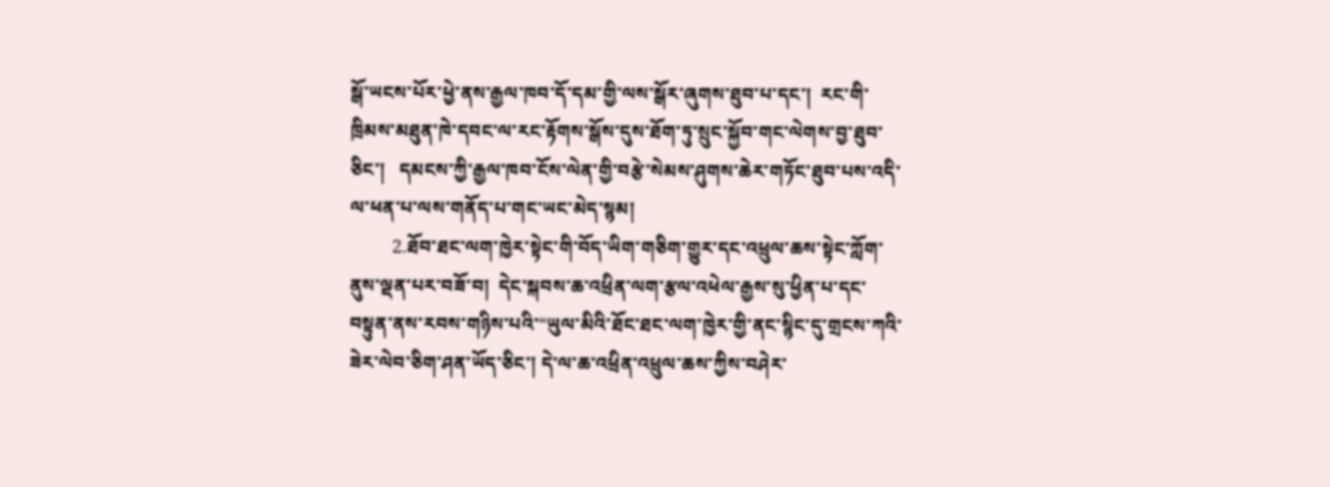སྒོ་ཡངས་པོར་ཕྱེ་ནས་རྒྱལ་ཁབ་དོ་དམ་གྱི་ལས་སྒོར་ཞུགས་ཐུབ་པ་དང་།  རང་གི་ཁྲིམས་མཐུན་ཁེ་དབང་ལ་རང་རྟོགས་སྒོས་དུས་ཐོག་ཏུ་སྲུང་སྐྱོབ་གང་ལེགས་བྱ་ཐུབ་ཅིང་།   དམངས་ཀྱི་རྒྱལ་ཁབ་ངོས་ལེན་གྱི་བརྩེ་སེམས་ཤུགས་ཆེར་གཏོང་ཐུབ་པས་འདི་ལ་ཕན་པ་ལས་གནོད་པ་གང་ཡང་མེད་སྙམ།
         2.ཐོབ་ཐང་ལག་ཁྱེར་སྟེང་གི་བོད་ཡིག་གཅིག་གྱུར་དང་འཕྲུལ་ཆས་སྟེང་ཀློག་ནུས་ལྡན་པར་བཟོ་བ།  དེང་སྐབས་ཆ་འཕྲིན་ལག་རྩལ་འཕེལ་རྒྱས་སུ་ཕྱིན་པ་དང་བསྟུན་ནས་རབས་གཉིས་པའི་“ཡུལ་མིའི་ཐོང་ཐང་ལག་ཁྱེར་གྱི་ནང་སྙིང་དུ་གྲངས་ཀའི་ཟེར་ལེབ་ཅིག་ཤན་ཡོད་ཅིང་། དེ་ལ་ཆ་འཕྲིན་འཕྲུལ་ཆས་ཀྱིས་བཤེར་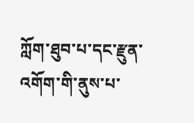ཀློག་ཐུབ་པ་དང་རྫུན་འགོག་གི་ནུས་པ་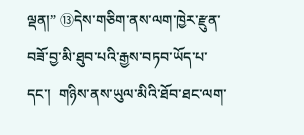ལྡན།” ⑬དེས་གཅིག་ནས་ལག་ཁྱེར་རྫུན་བཟོ་བྱ་མི་ཐུབ་པའི་རྒྱས་བཏབ་ཡོད་པ་དང་།  གཉིས་ནས་ཡུལ་མིའི་ཐོབ་ཐང་ལག་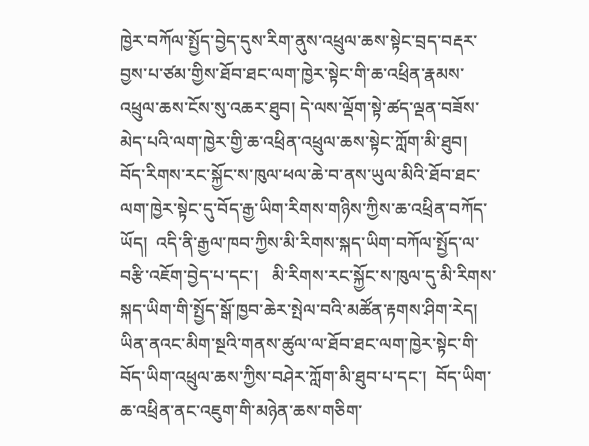ཁྱེར་བཀོལ་སྤྱོད་བྱེད་དུས་རིག་ནུས་འཕྲུལ་ཆས་སྟེང་བྲད་བརྡར་བྱས་པ་ཙམ་གྱིས་ཐོབ་ཐང་ལག་ཁྱེར་སྟེང་གི་ཆ་འཕྲིན་རྣམས་འཕྲུལ་ཆས་ངོས་སུ་འཆར་ཐུབ། དེ་ལས་ལྡོག་སྟེ་ཚད་ལྡན་བཟོས་མེད་པའི་ལག་ཁྱེར་གྱི་ཆ་འཕྲིན་འཕྲུལ་ཆས་སྟེང་ཀློག་མི་ཐུབ།  བོད་རིགས་རང་སྐྱོང་ས་ཁུལ་ཕལ་ཆེ་བ་ནས་ཡུལ་མིའི་ཐོབ་ཐང་ལག་ཁྱེར་སྟེང་དུ་བོད་རྒྱ་ཡིག་རིགས་གཉིས་ཀྱིས་ཆ་འཕྲིན་བཀོད་ཡོད།  འདི་ནི་རྒྱལ་ཁབ་ཀྱིས་མི་རིགས་སྐད་ཡིག་བཀོལ་སྤྱོད་ལ་བརྩི་འཇོག་བྱེད་པ་དང་།   མི་རིགས་རང་སྐྱོང་ས་ཁུལ་དུ་མི་རིགས་སྐད་ཡིག་གི་སྤྱོད་སྒོ་ཁྱབ་ཆེར་སྤེལ་བའི་མཚོན་རྟགས་ཤིག་རེད།  ཡིན་ནའང་མིག་སྔའི་གནས་ཚུལ་ལ་ཐོབ་ཐང་ལག་ཁྱེར་སྟེང་གི་བོད་ཡིག་འཕྲུལ་ཆས་ཀྱིས་བཤེར་ཀློག་མི་ཐུབ་པ་དང་།  བོད་ཡིག་ཆ་འཕྲིན་ནང་འཇུག་གི་མཉེན་ཆས་གཅིག་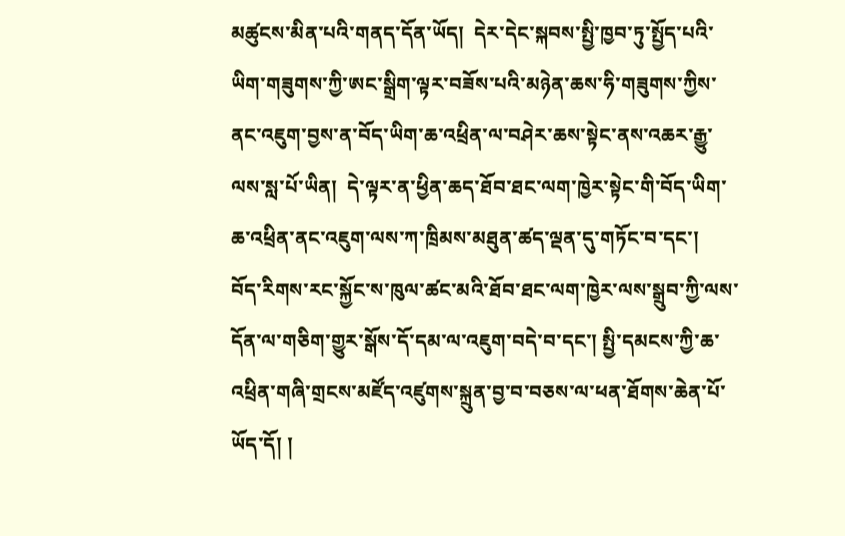མཚུངས་མིན་པའི་གནད་དོན་ཡོད།  དེར་དེང་སྐབས་སྤྱི་ཁྱབ་ཏུ་སྤྱོད་པའི་ཡིག་གཟུགས་ཀྱི་ཨང་སྒྲིག་ལྟར་བཟོས་པའི་མཉེན་ཆས་ཧི་གཟུགས་ཀྱིས་ནང་འཇུག་བྱས་ན་བོད་ཡིག་ཆ་འཕྲིན་ལ་བཤེར་ཆས་སྟེང་ནས་འཆར་རྒྱུ་ལས་སླ་པོ་ཡིན།  དེ་ལྟར་ན་ཕྱིན་ཆད་ཐོབ་ཐང་ལག་ཁྱེར་སྟེང་གི་བོད་ཡིག་ཆ་འཕྲིན་ནང་འཇུག་ལས་ཀ་ཁྲིམས་མཐུན་ཚད་ལྡན་དུ་གཏོང་བ་དང་།   བོད་རིགས་རང་སྐྱོང་ས་ཁུལ་ཚང་མའི་ཐོབ་ཐང་ལག་ཁྱེར་ལས་སྒྲུབ་ཀྱི་ལས་དོན་ལ་གཅིག་གྱུར་སྒོས་དོ་དམ་ལ་འཇུག་བདེ་བ་དང་། སྤྱི་དམངས་ཀྱི་ཆ་འཕྲིན་གཞི་གྲངས་མཛོད་འཛུགས་སྐྲུན་བྱ་བ་བཅས་ལ་ཕན་ཐོགས་ཆེན་པོ་ཡོད་དོ། །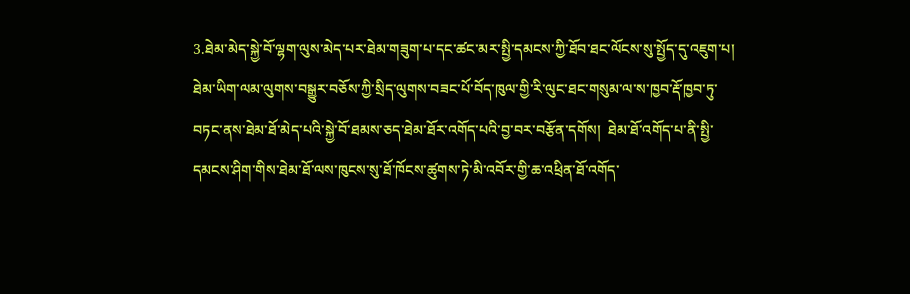3.ཐེམ་མེད་སྐྱེ་བོ་ལྷག་ལུས་མེད་པར་ཐེམ་གཟུག་པ་དང་ཚང་མར་སྤྱི་དམངས་ཀྱི་ཐོབ་ཐང་ལོངས་སུ་སྤྱོད་དུ་འཇུག་པ།  ཐེམ་ཡིག་ལམ་ལུགས་བསྒྱུར་བཅོས་ཀྱི་སྲིད་ལུགས་བཟང་པོ་བོད་ཁུལ་གྱི་རི་ལུང་ཐང་གསུམ་ལ་ས་ཁྱབ་རྡོ་ཁྱབ་ཏུ་བཏང་ནས་ཐེམ་ཐོ་མེད་པའི་སྐྱེ་བོ་ཐམས་ཅད་ཐེམ་ཐོར་འགོད་པའི་བྱ་བར་བརྩོན་དགོས།  ཐེམ་ཐོ་འགོད་པ་ནི་སྤྱི་དམངས་ཤིག་གིས་ཐེམ་ཐོ་ལས་ཁུངས་སུ་ཐོ་ཁོངས་ཚུགས་ཏེ་མི་འབོར་གྱི་ཆ་འཕྲིན་ཐོ་འགོད་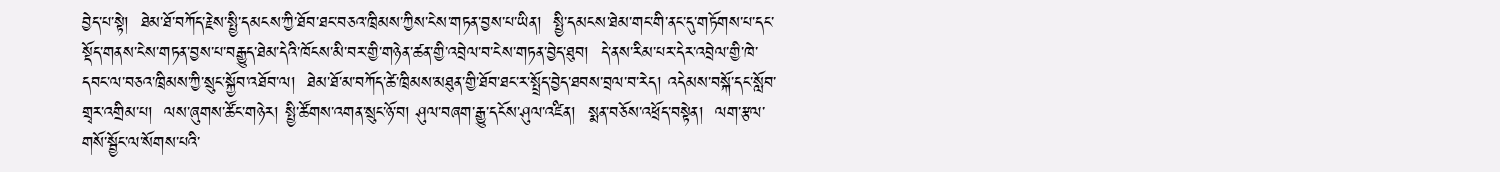བྱེད་པ་སྟེ།  ཐེམ་ཐོ་བཀོད་རྗེས་སྤྱི་དམངས་ཀྱི་ཐོབ་ཐང་བཅའ་ཁྲིམས་ཀྱིས་ངེས་གཏན་བྱས་པ་ཡིན།  སྤྱི་དམངས་ཐེམ་གང་གི་ནང་དུ་གཏོགས་པ་དང་སྡོད་གནས་ངེས་གཏན་བྱས་པ་བརྒྱུད་ཐེམ་དེའི་ཁོངས་མི་བར་གྱི་གཉེན་ཚན་གྱི་འབྲེལ་བ་ངེས་གཏན་བྱེད་ཐུབ།  དེ་ནས་རིམ་པར་དེར་འབྲེལ་གྱི་ཁེ་དབང་ལ་བཅའ་ཁྲིམས་ཀྱི་སྲུང་སྐྱོབ་འཐོབ་ལ།  ཐེམ་ཐོ་མ་བཀོད་ཚེ་ཁྲིམས་མཐུན་གྱི་ཐོབ་ཐང་ར་སྤྲོད་བྱེད་ཐབས་བྲལ་བ་རེད། འདེམས་བསྐོ་དང་སློབ་གྲྭར་འགྲིམ་པ།  ལས་ཞུགས་ཚོང་གཉེར། སྤྱི་ཚོགས་འགན་སྲུང་ཉོ་བ། ཤུལ་བཞག་རྒྱུ་དངོས་ཤུལ་འཛིན།  སྨན་བཅོས་འཕྲོད་བསྟེན།  ལག་རྩལ་གསོ་སྦྱོང་ལ་སོགས་པའི་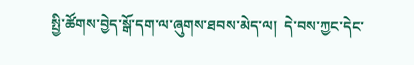སྤྱི་ཚོགས་བྱེད་སྒོ་དག་ལ་ཞུགས་ཐབས་མེད་ལ།  དེ་བས་ཀྱང་དེང་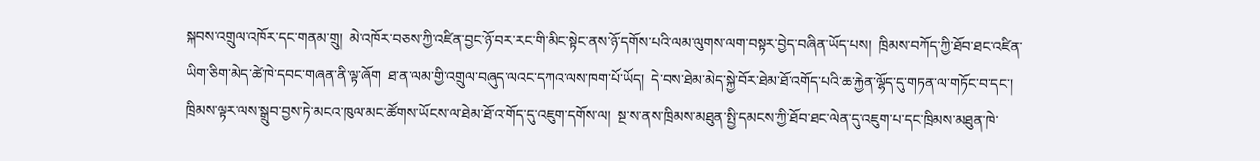སྐབས་འགྲུལ་འཁོར་དང་གནམ་གྲུ།  མེ་འཁོར་བཅས་ཀྱི་འཛིན་བྱང་ཉོ་བར་རང་གི་མིང་སྟེང་ནས་ཉོ་དགོས་པའི་ལམ་ལུགས་ལག་བསྟར་བྱེད་བཞིན་ཡོད་པས།  ཁྲིམས་བཀོད་ཀྱི་ཐོབ་ཐང་འཛིན་ཡིག་ཅིག་མེད་ཚེ་ཁེ་དབང་གཞན་ནི་ལྟ་ཞོག  ཐ་ན་ལམ་གྱི་འགྲུལ་བཞུད་ལའང་དཀའ་ལས་ཁག་པོ་ཡོད།  དེ་བས་ཐེམ་མེད་སྐྱེ་བོར་ཐེམ་ཐོ་འགོད་པའི་ཆ་རྐྱེན་ལྷོད་དུ་གཏན་ལ་གཏོང་བ་དང་། ཁྲིམས་ལྟར་ལས་སྒྲུབ་བྱས་ཏེ་མངའ་ཁུལ་མང་ཚོགས་ཡོངས་ལ་ཐེམ་ཐོ་འ་གོད་དུ་འཇུག་དགོས་ལ།  སྔ་ས་ནས་ཁྲིམས་མཐུན་སྤྱི་དམངས་ཀྱི་ཐོབ་ཐང་ལེན་དུ་འཇུག་པ་དང་ཁྲིམས་མཐུན་ཁེ་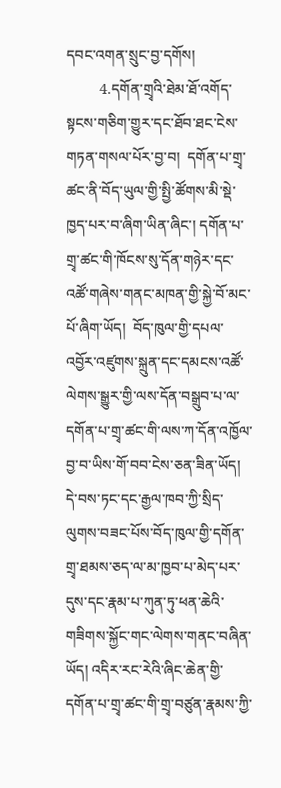དབང་འགན་སྲུང་བྱ་དགོས།
         4.དགོན་གྲྭའི་ཐེམ་ཐོ་འགོད་སྟངས་གཅིག་གྱུར་དང་ཐོབ་ཐང་ངེས་གཏན་གསལ་པོར་བྱ་བ།  དགོན་པ་གྲྭ་ཚང་ནི་བོད་ཡུལ་གྱི་སྤྱི་ཚོགས་མི་སྡེ་ཁྱད་པར་བ་ཞིག་ཡིན་ཞིང་། དགོན་པ་གྲྭ་ཚང་གི་ཁོངས་སུ་དོན་གཉེར་དང་འཚོ་གཞེས་གནང་མཁན་གྱི་སྐྱེ་བོ་མང་པོ་ཞིག་ཡོད།  བོད་ཁུལ་གྱི་དཔལ་འབྱོར་འཛུགས་སྐྲུན་དང་དམངས་འཚོ་ལེགས་སྒྱུར་གྱི་ལས་དོན་བསྒྲུབ་པ་ལ་དགོན་པ་གྲྭ་ཚང་གི་ལས་ཀ་དོན་འཁྱོལ་བྱ་བ་ཡིས་གོ་བབ་ངེས་ཅན་ཟིན་ཡོད།  དེ་བས་ཏང་དང་རྒྱལ་ཁབ་ཀྱི་སྲིད་ལུགས་བཟང་པོས་བོད་ཁུལ་གྱི་དགོན་གྲྭ་ཐམས་ཅད་ལ་མ་ཁྱབ་པ་མེད་པར་དུས་དང་རྣམ་པ་ཀུན་ཏུ་ཕན་ཆེའི་གཟིགས་སྐྱོང་གང་ལེགས་གནང་བཞིན་ཡོད། འདིར་རང་རེའི་ཞིང་ཆེན་གྱི་དགོན་པ་གྲྭ་ཚང་གི་གྲྭ་བཙུན་རྣམས་ཀྱི་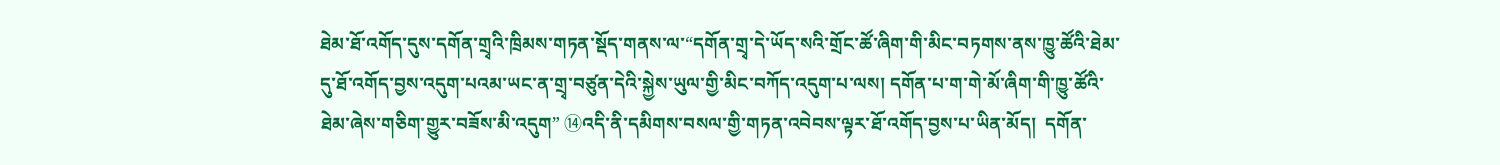ཐེམ་ཐོ་འགོད་དུས་དགོན་གྲྭའི་ཁྲིམས་གཏན་སྡོད་གནས་ལ་“དགོན་གྲྭ་དེ་ཡོད་སའི་གྲོང་ཚོ་ཞིག་གི་མིང་བཏགས་ནས་ཁྱུ་ཚོའི་ཐེམ་དུ་ཐོ་འགོད་བྱས་འདུག་པའམ་ཡང་ན་གྲྭ་བཙུན་དེའི་སྐྱེས་ཡུལ་གྱི་མིང་བཀོད་འདུག་པ་ལས། དགོན་པ་ག་གེ་མོ་ཞིག་གི་ཁྱུ་ཚོའི་ཐེམ་ཞེས་གཅིག་གྱུར་བཟོས་མི་འདུག” ⑭འདི་ནི་དམིགས་བསལ་གྱི་གཏན་འབེབས་ལྟར་ཐོ་འགོད་བྱས་པ་ཡིན་མོད།  དགོན་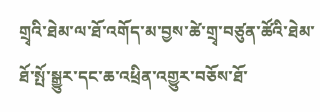གྲྭའི་ཐེམ་ལ་ཐོ་འགོད་མ་བྱས་ཚེ་གྲྭ་བཙུན་ཚོའི་ཐེམ་ཐོ་སྤོ་སྒྱུར་དང་ཆ་འཕྲིན་འགྱུར་བཅོས་ཐོ་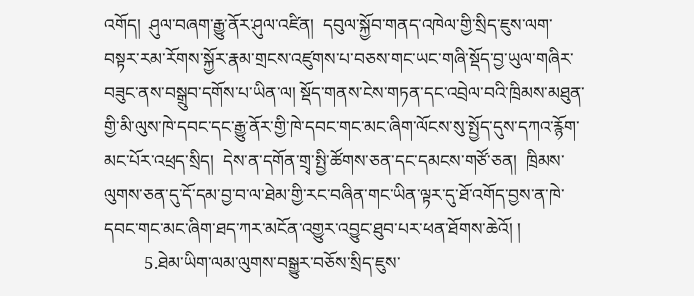འགོད།  ཤུལ་བཞག་རྒྱུ་ནོར་ཤུལ་འཛིན།  དབུལ་སྐྱོབ་གནད་འཁེལ་གྱི་སྲིད་ཇུས་ལག་བསྟར་རམ་རོགས་སྐྱོར་རྣམ་གྲངས་འཛུགས་པ་བཅས་གང་ཡང་གཞི་སྡོད་བྱ་ཡུལ་གཞིར་བཟུང་ནས་བསྒྲུབ་དགོས་པ་ཡིན་ལ། སྡོད་གནས་ངེས་གཏན་དང་འབྲེལ་བའི་ཁྲིམས་མཐུན་གྱི་མི་ལུས་ཁེ་དབང་དང་རྒྱུ་ནོར་གྱི་ཁེ་དབང་གང་མང་ཞིག་ལོངས་སུ་སྤྱོད་དུས་དཀའ་རྙོག་མང་པོར་འཕྲད་སྲིད།  དེས་ན་དགོན་གྲྭ་སྤྱི་ཚོགས་ཅན་དང་དམངས་གཙོ་ཅན།  ཁྲིམས་ལུགས་ཅན་དུ་དོ་དམ་བྱ་བ་ལ་ཐེམ་གྱི་རང་བཞིན་གང་ཡིན་ལྟར་དུ་ཐོ་འགོད་བྱས་ན་ཁེ་དབང་གང་མང་ཞིག་ཐད་ཀར་མངོན་འགྱུར་འབྱུང་ཐུབ་པར་ཕན་ཐོགས་ཆེའོ། །
         5.ཐེམ་ཡིག་ལམ་ལུགས་བསྒྱུར་བཅོས་སྲིད་ཇུས་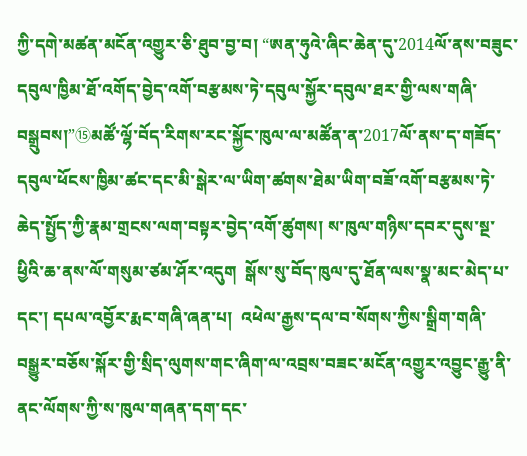ཀྱི་དགེ་མཚན་མངོན་འགྱུར་ཅི་ཐུབ་བྱ་བ། “ཨན་ཧུའེ་ཞིང་ཆེན་དུ་2014ལོ་ནས་བཟུང་དབུལ་ཁྱིམ་ཐོ་འགོད་བྱེད་འགོ་བརྩམས་ཏེ་དབུལ་སྐྱོར་དབུལ་ཐར་གྱི་ལས་གཞི་བསྒྲུབས།”⑮མཚོ་ལྷོ་བོད་རིགས་རང་སྐྱོང་ཁུལ་ལ་མཚོན་ན་2017ལོ་ནས་ད་གཟོད་དབུལ་ཕོངས་ཁྱིམ་ཚང་དང་མི་སྒེར་ལ་ཡིག་ཚགས་ཐེམ་ཡིག་བཟོ་འགོ་བརྩམས་ཏེ་ཆེད་སྤྱོད་ཀྱི་རྣམ་གྲངས་ལག་བསྟར་བྱེད་འགོ་ཚུགས། ས་ཁུལ་གཉིས་དབར་དུས་སྔ་ཕྱིའི་ཆ་ནས་ལོ་གསུམ་ཙམ་ཤོར་འདུག  སྒོས་སུ་བོད་ཁུལ་དུ་ཐོན་ལས་སྣ་མང་མེད་པ་དང་། དཔལ་འབྱོར་རྨང་གཞི་ཞན་པ།  འཕེལ་རྒྱས་དལ་བ་སོགས་ཀྱིས་སྒྲིག་གཞི་བསྒྱུར་བཅོས་སྐོར་གྱི་སྲིད་ལུགས་གང་ཞིག་ལ་འབྲས་བཟང་མངོན་འགྱུར་འབྱུང་རྒྱུ་ནི་ནང་ལོགས་ཀྱི་ས་ཁུལ་གཞན་དག་དང་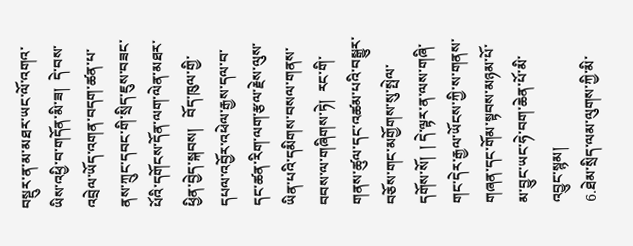བསྡུར་ན་མ་མཐར་ཡང་ལོ་འགའ་ཡིས་འཕྱི་བ་གདོན་མི་ཟ།  དེ་བས་འབྲེལ་ཡོད་འགན་བདག་ཚན་པ་ནས་ཀྲུང་དབང་གི་སྲིད་ཇུས་བཟང་པོའི་དགོངས་དོན་ལག་ལེན་མཐར་ཕྱིན་བྱེད་སྐབས།   བོད་ཁུལ་གྱི་དཔལ་འབྱོར་འཕེལ་རྒྱས་དལ་བ་དང་ཚན་རིག་ལག་རྩལ་རྗེས་ལུས་ཡིན་པའི་དམིགས་བསལ་གནས་བབས་ལ་གཞིགས་ཏེ།  རང་གི་གནས་ཚུལ་དང་འཚམ་པའི་བསྒྱུར་བཅོས་གང་མགྱོགས་སུ་སྤེལ་དགོས་སོ།  ། དེ་ལྟར་ན་ལས་གཞི་གང་དེར་རྒྱལ་ཡོངས་ཀྱི་ས་གནས་གཞན་དང་གོམ་སྟབས་མཉམ་པོ་མ་བྱུང་ཡང་ཧེ་བག་ཆེན་པོ་མི་འབྱུང་སྙམ།
6.ཐེམ་སྲིད་ལམ་ལུགས་ཀྱི་མི་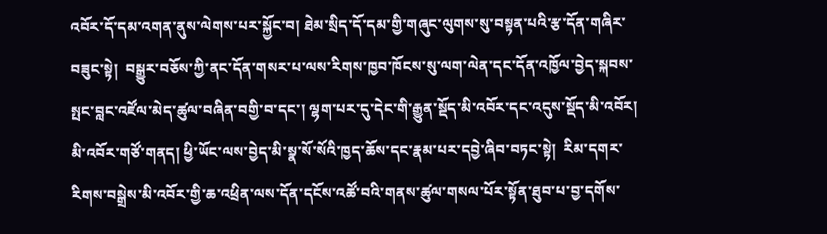འབོར་དོ་དམ་འགན་ནུས་ལེགས་པར་སྐྱོང་བ། ཐེམ་སྲིད་དོ་དམ་གྱི་གཞུང་ལུགས་སུ་བསྟན་པའི་རྩ་དོན་གཞིར་བཟུང་སྟེ།  བསྒྱུར་བཅོས་ཀྱི་ནང་དོན་གསར་པ་ལས་རིགས་ཁྱབ་ཁོངས་སུ་ལག་ལེན་དང་དོན་འཁྱོལ་བྱེད་སྐབས་སྤང་བླང་འཛོལ་མེད་ཚུལ་བཞིན་བགྱི་བ་དང་། ལྷག་པར་དུ་དེང་གི་རྒྱུན་སྡོད་མི་འབོར་དང་འདུས་སྡོད་མི་འབོར། མི་འབོར་གཙོ་གནད། ཕྱི་ཡོང་ལས་བྱེད་མི་སྣ་སོ་སོའི་ཁྱད་ཆོས་དང་རྣམ་པར་དབྱེ་ཞིབ་བཏང་སྟེ།  རིམ་དགར་རིགས་བསྒྲེས་མི་འབོར་གྱི་ཆ་འཕྲིན་ལས་དོན་དངོས་འཚོ་བའི་གནས་ཚུལ་གསལ་པོར་སྟོན་ཐུབ་པ་བྱ་དགོས་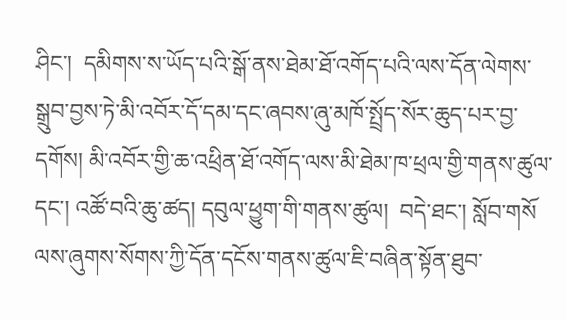ཤིང་།  དམིགས་ས་ཡོད་པའི་སྒོ་ནས་ཐེམ་ཐོ་འགོད་པའི་ལས་དོན་ལེགས་སྒྲུབ་བྱས་ཏེ་མི་འབོར་དོ་དམ་དང་ཞབས་ཞུ་མཁོ་སྤྲོད་སོར་ཆུད་པར་བྱ་དགོས། མི་འབོར་གྱི་ཆ་འཕྲིན་ཐོ་འགོད་ལས་མི་ཐེམ་ཁ་ཕྲལ་གྱི་གནས་ཚུལ་དང་། འཚོ་བའི་ཆུ་ཚད། དབུལ་ཕྱུག་གི་གནས་ཚུལ།  བདེ་ཐང་། སློབ་གསོ  ལས་ཞུགས་སོགས་ཀྱི་དོན་དངོས་གནས་ཚུལ་ཇི་བཞིན་སྟོན་ཐུབ་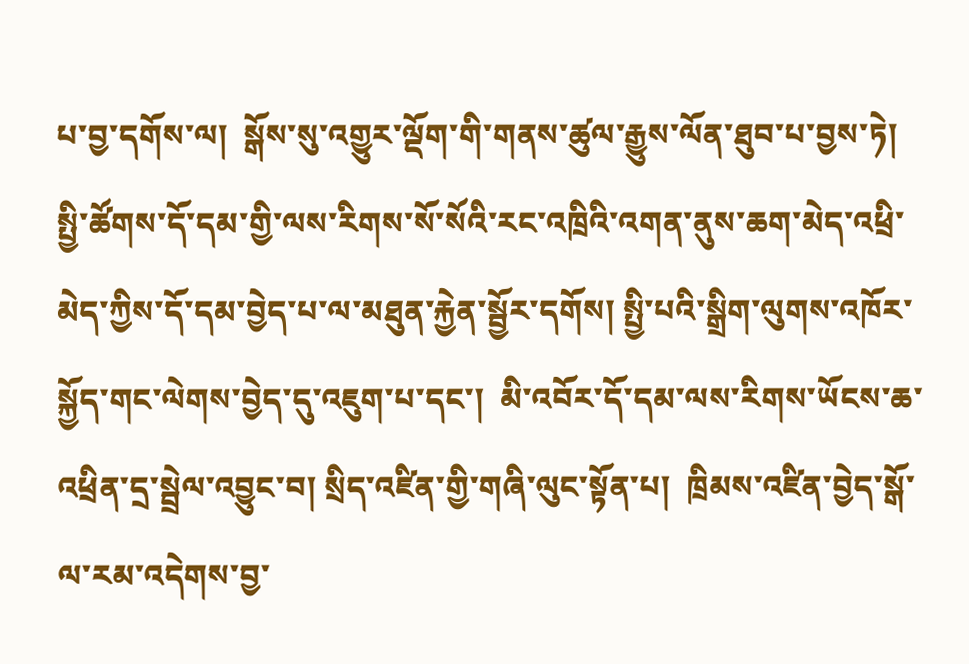པ་བྱ་དགོས་ལ།  སྒོས་སུ་འགྱུར་ལྡོག་གི་གནས་ཚུལ་རྒྱུས་ལོན་ཐུབ་པ་བྱས་ཏེ།  སྤྱི་ཚོགས་དོ་དམ་གྱི་ལས་རིགས་སོ་སོའི་རང་འཁྲིའི་འགན་ནུས་ཆག་མེད་འཕྲི་མེད་ཀྱིས་དོ་དམ་བྱེད་པ་ལ་མཐུན་རྐྱེན་སྦྱོར་དགོས། སྤྱི་པའི་སྒྲིག་ལུགས་འཁོར་སྐྱོད་གང་ལེགས་བྱེད་དུ་འཇུག་པ་དང་།  མི་འབོར་དོ་དམ་ལས་རིགས་ཡོངས་ཆ་འཕྲིན་དྲ་སྦྲེལ་འབྱུང་བ། སྲིད་འཛིན་གྱི་གཞི་ལུང་སྟོན་པ།  ཁྲིམས་འཛིན་བྱེད་སྒོ་ལ་རམ་འདེགས་བྱ་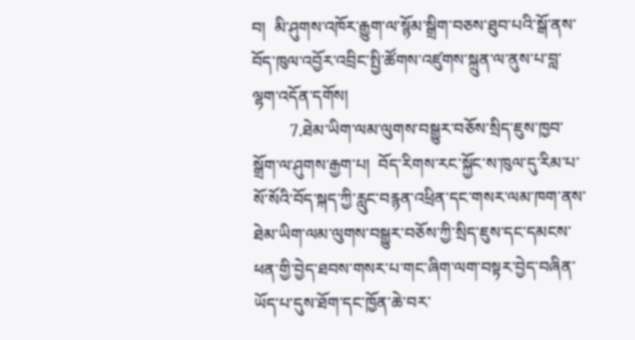བ།  མི་ཤུགས་འཁོར་རྒྱུག་ལ་སྙོམ་སྒྲིག་བཅས་ཐུབ་པའི་སྒོ་ནས་བོད་ཁུལ་འབྱོར་འབྲིང་སྤྱི་ཚོགས་འཛུགས་སྐྲུན་ལ་ནུས་པ་བླ་ལྷག་འདོན་དགོས།
         7.ཐེམ་ཡིག་ལམ་ལུགས་བསྒྱུར་བཅོས་སྲིད་ཇུས་ཁྱབ་སྒྲོག་ལ་ཤུགས་རྒྱག་པ།  བོད་རིགས་རང་སྐྱོང་ས་ཁུལ་དུ་རིམ་པ་སོ་སོའི་བོད་སྐད་ཀྱི་རླུང་བརྙན་འཕྲིན་དང་གསར་ལམ་ཁག་ནས་ཐེམ་ཡིག་ལམ་ལུགས་བསྒྱུར་བཅོས་ཀྱི་སྲིད་ཇུས་དང་དམངས་ཕན་གྱི་བྱེད་ཐབས་གསར་པ་གང་ཞིག་ལག་བསྟར་བྱེད་བཞིན་ཡོད་པ་དུས་ཐོག་དང་ཁྱོན་ཆེ་བར་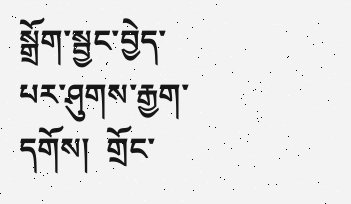སྒྲོག་སྦྱང་བྱེད་པར་ཤུགས་རྒྱག་དགོས།  གྲོང་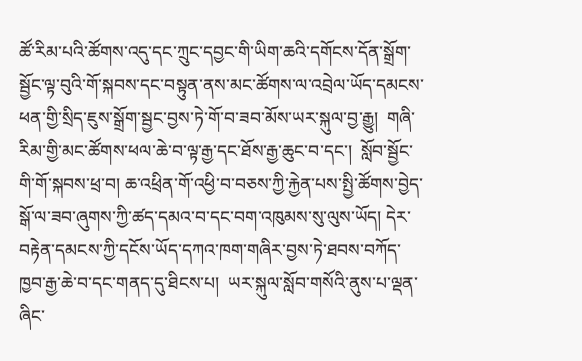ཚོ་རིམ་པའི་ཚོགས་འདུ་དང་ཀྲུང་དབྱང་གི་ཡིག་ཆའི་དགོངས་དོན་སྒྲོག་སྦྱོང་ལྟ་བུའི་གོ་སྐབས་དང་བསྟུན་ནས་མང་ཚོགས་ལ་འབྲེལ་ཡོད་དམངས་ཕན་གྱི་སྲིད་ཇུས་སྒྲོག་སྦྱང་བྱས་ཏེ་གོ་བ་ཟབ་མོས་ཡར་སྐུལ་བྱ་རྒྱུ།  གཞི་རིམ་གྱི་མང་ཚོགས་ཕལ་ཆེ་བ་ལྟ་རྒྱ་དང་ཐོས་རྒྱ་ཆུང་བ་དང་།  སློབ་སྦྱོང་གི་གོ་སྐབས་ཕྲ་བ། ཆ་འཕྲིན་གོ་འཕྱི་བ་བཅས་ཀྱི་རྐྱེན་པས་སྤྱི་ཚོགས་བྱེད་སྒོ་ལ་ཟབ་ཞུགས་ཀྱི་ཚད་དམའ་བ་དང་བག་འཁུམས་སུ་ལུས་ཡོད། དེར་བརྟེན་དམངས་ཀྱི་དངོས་ཡོད་དཀའ་ཁག་གཞིར་བྱས་ཏེ་ཐབས་བཀོད་ཁྱབ་རྒྱ་ཆེ་བ་དང་གནད་དུ་ཐིངས་པ།  ཡར་སྐུལ་སློབ་གསོའི་ནུས་པ་ལྡན་ཞིང་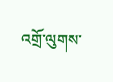འགྲོ་ལུགས་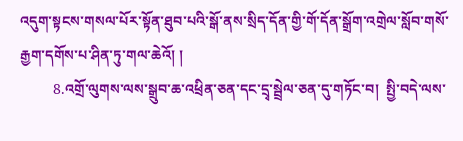འདུག་སྟངས་གསལ་པོར་སྟོན་ཐུབ་པའི་སྒོ་ནས་སྲིད་དོན་གྱི་གོ་དོན་སྒྲོག་འགྲེལ་སློབ་གསོ་རྒྱག་དགོས་པ་ཤིན་ཏུ་གལ་ཆེའོ། །
         8.འགྲོ་ལུགས་ལས་སྒྲུབ་ཆ་འཕྲིན་ཅན་དང་དྲྭ་སྦྲེལ་ཅན་དུ་གཏོང་བ།  སྤྱི་བདེ་ལས་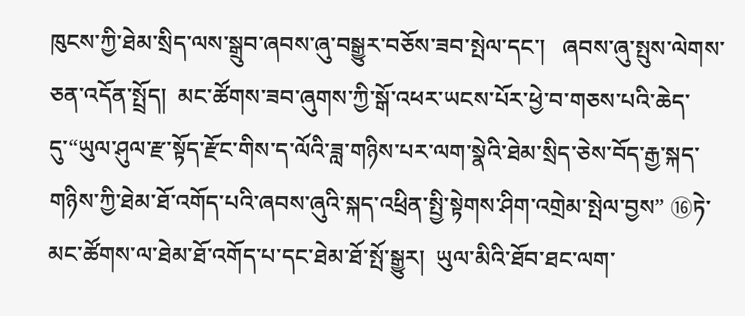ཁུངས་ཀྱི་ཐེམ་སྲིད་ལས་སྒྲུབ་ཞབས་ཞུ་བསྒྱུར་བཅོས་ཟབ་སྤེལ་དང་།   ཞབས་ཞུ་སྤུས་ལེགས་ཅན་འདོན་སྤྲོད།  མང་ཚོགས་ཟབ་ཞུགས་ཀྱི་སྒོ་འཕར་ཡངས་པོར་ཕྱེ་བ་གཅས་པའི་ཆེད་དུ་“ཡུལ་ཤུལ་རྫ་སྟོད་རྫོང་གིས་ད་ལོའི་ཟླ་གཉིས་པར་ལག་སྣེའི་ཐེམ་སྲིད་ཅེས་བོད་རྒྱ་སྐད་གཉིས་ཀྱི་ཐེམ་ཐོ་འགོད་པའི་ཞབས་ཞུའི་སྐད་འཕྲིན་སྤྱི་སྟེགས་ཤིག་འགྲེམ་སྤེལ་བྱས” ⑯ཏེ་མང་ཚོགས་ལ་ཐེམ་ཐོ་འགོད་པ་དང་ཐེམ་ཐོ་སྤོ་སྒྱུར།  ཡུལ་མིའི་ཐོབ་ཐང་ལག་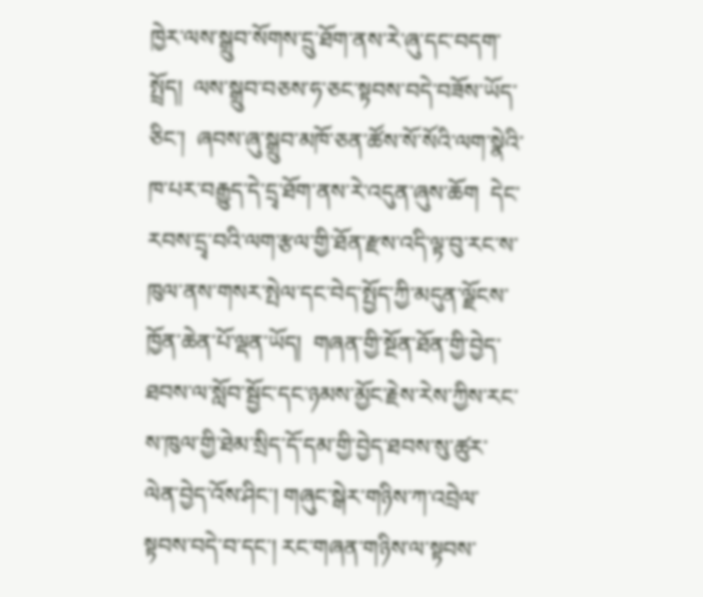ཁྱེར་ལས་སྒྲུབ་སོགས་དྲུ་ཐོག་ནས་རེ་ཞུ་དང་བདག་སྤྲོད།  ལས་སྒྲུབ་བཅས་ཧ་ཅང་སྟབས་བདེ་བཟོས་ཡོད་ཅིང་།  ཞབས་ཞུ་སྒྲུབ་མཁོ་ཅན་ཚོས་སོ་སོའི་ལག་སྣེའི་ཁ་པར་བརྒྱུད་དེ་དྲྭ་ཐོག་ནས་རེ་འདུན་ཞུས་ཆོག  དེང་རབས་དྲྭ་བའི་ལག་རྩལ་གྱི་ཐོན་རྫས་འདི་ལྟ་བུ་རང་ས་ཁུལ་ནས་གསར་སྤེལ་དང་བེད་སྤྱོད་ཀྱི་མདུན་ལྗོངས་ཁྱོན་ཆེན་པོ་ལྡན་ཡོད།  གཞན་གྱི་སྔོན་ཐོན་གྱི་བྱེད་ཐབས་ལ་སློབ་སྦྱོང་དང་ཉམས་མྱོང་རྗེས་རེས་ཀྱིས་རང་ས་ཁུལ་གྱི་ཐེམ་སྲིད་དོ་དམ་གྱི་བྱེད་ཐབས་སུ་ཚུར་ལེན་བྱེད་འོས་ཤིང་། གཞུང་སྒེར་གཉིས་ཀ་འབྲེལ་སྟབས་བདེ་བ་དང་། རང་གཞན་གཉིས་ལ་སྟབས་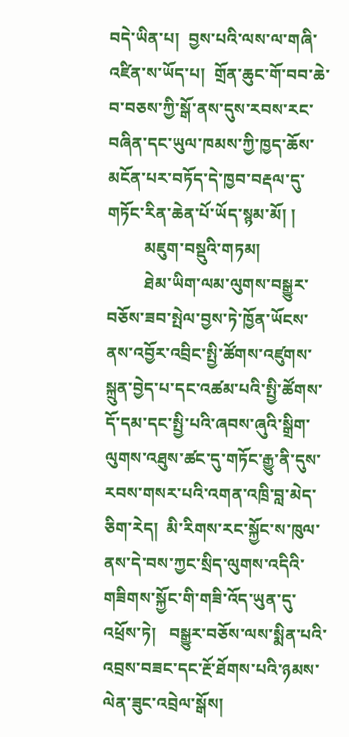བདེ་ཡིན་པ།  བྱས་པའི་ལས་ལ་གཞི་འཛིན་ས་ཡོད་པ།  གྲོན་ཆུང་གོ་བབ་ཆེ་བ་བཅས་ཀྱི་སྒོ་ནས་དུས་རབས་རང་བཞིན་དང་ཡུལ་ཁམས་ཀྱི་ཁྱད་ཆོས་མངོན་པར་བཏོད་དེ་ཁྱབ་བརྡལ་དུ་གཏོང་རིན་ཆེན་པོ་ཡོད་སྙམ་མོ། །
         མཇུག་བསྡུའི་གཏམ།
         ཐེམ་ཡིག་ལམ་ལུགས་བསྒྱུར་བཅོས་ཟབ་སྤེལ་བྱས་ཏེ་ཁྱོན་ཡོངས་ནས་འབྱོར་འབྲིང་སྤྱི་ཚོགས་འཛུགས་སྐྲུན་བྱེད་པ་དང་འཚམ་པའི་སྤྱི་ཚོགས་དོ་དམ་དང་སྤྱི་པའི་ཞབས་ཞུའི་སྒྲིག་ལུགས་འཐུས་ཚང་དུ་གཏོང་རྒྱུ་ནི་དུས་རབས་གསར་པའི་འགན་འཁྲི་བླ་མེད་ཅིག་རེད།  མི་རིགས་རང་སྐྱོང་ས་ཁུལ་ནས་དེ་བས་ཀྱང་སྲིད་ལུགས་འདིའི་གཟིགས་སྐྱོང་གི་གཟི་འོད་ཡུན་དུ་འཕྲོས་ཏེ།   བསྒྱུར་བཅོས་ལས་སྨིན་པའི་འབྲས་བཟང་དང་རྔོ་ཐོགས་པའི་ཉམས་ལེན་ཟུང་འབྲེལ་སྒོས།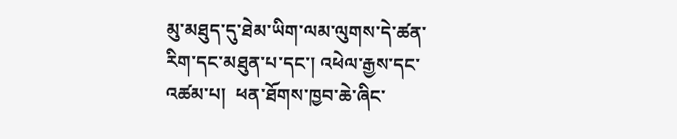མུ་མཐུད་དུ་ཐེམ་ཡིག་ལམ་ལུགས་དེ་ཚན་རིག་དང་མཐུན་པ་དང་། འཕེལ་རྒྱས་དང་འཚམ་པ།  ཕན་ཐོགས་ཁྱབ་ཆེ་ཞིང་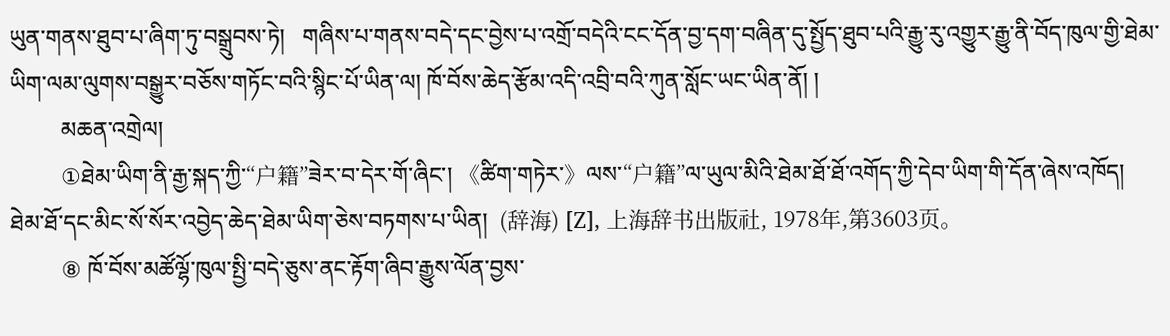ཡུན་གནས་ཐུབ་པ་ཞིག་ཏུ་བསྒྲུབས་ཏེ།   གཞིས་པ་གནས་བདེ་དང་བྱེས་པ་འགྲོ་བདེའི་ངང་དོན་བྱ་དག་བཞིན་དུ་སྤྱོད་ཐུབ་པའི་རྒྱུ་རུ་འགྱུར་རྒྱུ་ནི་བོད་ཁུལ་གྱི་ཐེམ་ཡིག་ལམ་ལུགས་བསྒྱུར་བཅོས་གཏོང་བའི་སྙིང་པོ་ཡིན་ལ། ཁོ་བོས་ཆེད་རྩོམ་འདི་འབྲི་བའི་ཀུན་སློང་ཡང་ཡིན་ནོ། །
         མཆན་འགྲེལ།
         ①ཐེམ་ཡིག་ནི་རྒྱ་སྐད་ཀྱི་“户籍”ཟེར་བ་དེར་གོ་ཞིང་། 《ཚིག་གཏེར་》ལས་“户籍”ལ་ཡུལ་མིའི་ཐེམ་ཐོ་ཐོ་འགོད་ཀྱི་དེབ་ཡིག་གི་དོན་ཞེས་འཁོད།  ཐེམ་ཐོ་དང་མིང་སོ་སོར་འབྱེད་ཆེད་ཐེམ་ཡིག་ཅེས་བཏགས་པ་ཡིན།  (辞海) [Z], 上海辞书出版社, 1978年,第3603页。
         ⑧ ཁོ་བོས་མཚོལྷོ་ཁུལ་སྤྱི་བདེ་ཅུས་ནང་རྟོག་ཞིབ་རྒྱུས་ལོན་བྱས་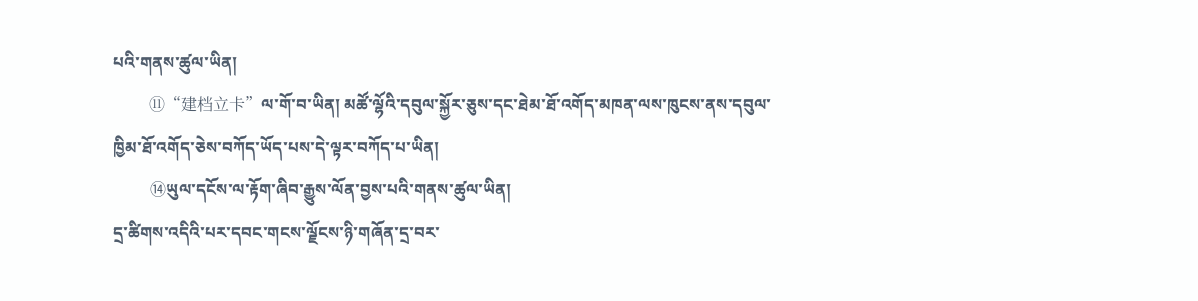པའི་གནས་ཚུལ་ཡིན།
         ⑪“建档立卡”ལ་གོ་བ་ཡིན། མཚོ་ལྷོའི་དབུལ་སྐྱོར་ཅུས་དང་ཐེམ་ཐོ་འགོད་མཁན་ལས་ཁུངས་ནས་དབུལ་ཁྱིམ་ཐོ་འགོད་ཅེས་བཀོད་ཡོད་པས་དེ་ལྟར་བཀོད་པ་ཡིན།
         ⑭ཡུལ་དངོས་ལ་རྟོག་ཞིབ་རྒྱུས་ལོན་བྱས་པའི་གནས་ཚུལ་ཡིན།
དྲ་ཚིགས་འདིའི་པར་དབང་གངས་ལྗོངས་ཉི་གཞོན་དྲ་བར་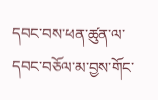དབང་བས་ཕན་ཚུན་ལ་དབང་བཅོལ་མ་བྱས་གོང་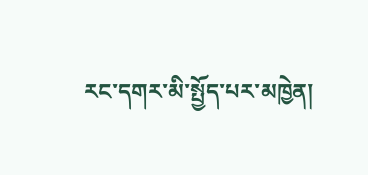རང་དགར་མི་སྤྱོད་པར་མཁྱེན།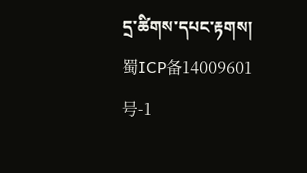དྲ་ཚིགས་དཔང་རྟགས། 蜀ICP备14009601号-1